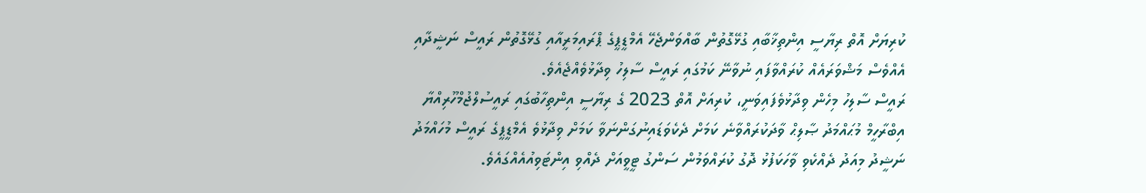ކުރިޔަށް އޮތް ރިޔާސީ އިންތިޚާބާއި ގުޅޭގޮތުން ބާއްވަންޖެހޭ އެމްޑީޕީގެ ޕްރައިމަރީއާއި ގުޅޭގޮތުން ރައީސް ނަޝީދާއި އެއްވެސް މަޝްވަރައެއް ކުރައްވާފައި ނުވާނޭ ކަމުގައި ރައީސް ސާލިހު ވިދާޅުވެއްޖެއެވެ.
ރައީސް ސާލިހު މިހެން ވިދާޅުވެފައިވަނީ، ކުރިއަށް އޮތް 2023 ގެ ރިޔާސީ އިންތިހާބުގައި ރައީސުލްޖުމްހޫރިއްޔާ އިބްރާހީމް މުޙައްމަދު ޞާލިޙް ވާދަކުރައްވާނެ ކަމަށް ދެކެވަޑައިނުގަންނަވާ ކަމަށް ވިދާޅުވެ އެމްޑީޕީގެ ރައީސް މުހައްމަދު ނަޝީދު މިއަދު ދެއްކެވި ވާހަކަފުޅު ދޮގު ކުރައްވަމުން ސަންގު ޓީވީއަށް ދެއްވި އިންޓަވިއުއެއްގައެވެ.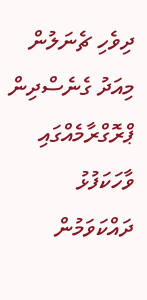ދިވެހި ޗެނަލުން މިއަދު ގެނެސްދިން ޕްރޮގްރާމެއްގައި ވާހަކަފުޅު ދައްކަވަމުން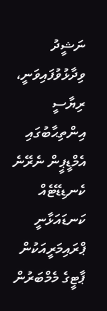ނަޝީދު ވިދާޅުވުފައިވަނީ، ރިޔާސީ އިންތިޙާބުގައި އެމްޑީޕީން ނެރޭނެ ކެނޑިޑޭޓެއް ކަނޑައަޅާނީ ޕްރައިމަރީއަކުން ޕާޓީގެ މެމްބަރުން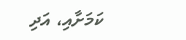ކަމަށާއި، އަދި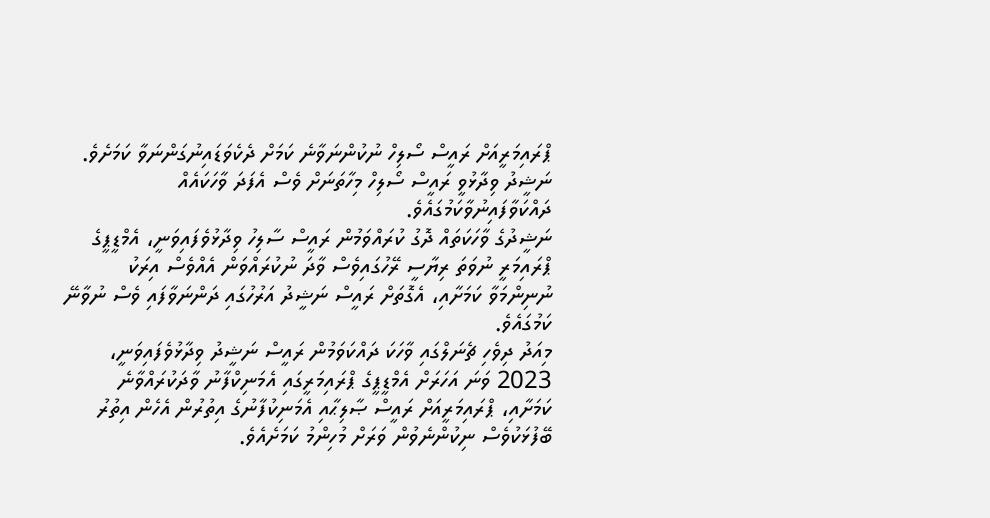ޕްރައިމަރީއަށް ރައީސް ސޯލިހް ނުކުންނަވާނެ ކަމަށް ދެކެވަޑައިނުގަންނަވާ ކަމަށެވެ. ނަޝީދު ވިދާޅުވީ ރައީސް ސޯލިހް މިހާތަނަށް ވެސް އެފަދަ ވާހަކައެއް ދައްކަވާފައިނުވާކަމުގައެވެ.
ނަޝީދުގެ ވާހަކަތައް ދޮގު ކުރައްވަމުން ރައީސް ސާލިހު ވިދާޅުވެފައިވަނީ، އެމްޑީޕީގެ ޕްރައިމަރީ ނުވަތަ ރިޔާސީ ރޭހުގައިވެސް ވާދަ ނުކުރައްވަން އެއްވެސް އިރަކު ނުނިންމަވާ ކަމަށާއި، އެގޮތަށް ރައީސް ނަޝީދު އަރުހުގައި ދަންނަވާފައި ވެސް ނުވާނޭ ކަމުގައެވެ.
މިއަދު ދިވެހި ޗެނަލްގައި ވާހަކަ ދައްކަވަމުން ރައީސް ނަޝީދު ވިދާޅުވެފައިވަނީ، 2023 ވަނަ އަހަރަށް އެމްޑީޕީގެ ޕްރައިމަރީގައި އެމަނިކްފާނު ވާދަކުރައްވާނެ ކަމަށާއި، ޕްރައިމަރީއަށް ރައީސް ޞާލިޙާއި އެމަނިކުފާނުގެ އިތުރުން އެހެން އިތުރު ބޭފުޅަކުވެސް ނިކުންނެވުން ވަރަށް މުހިންމު ކަމަށެއެވެ.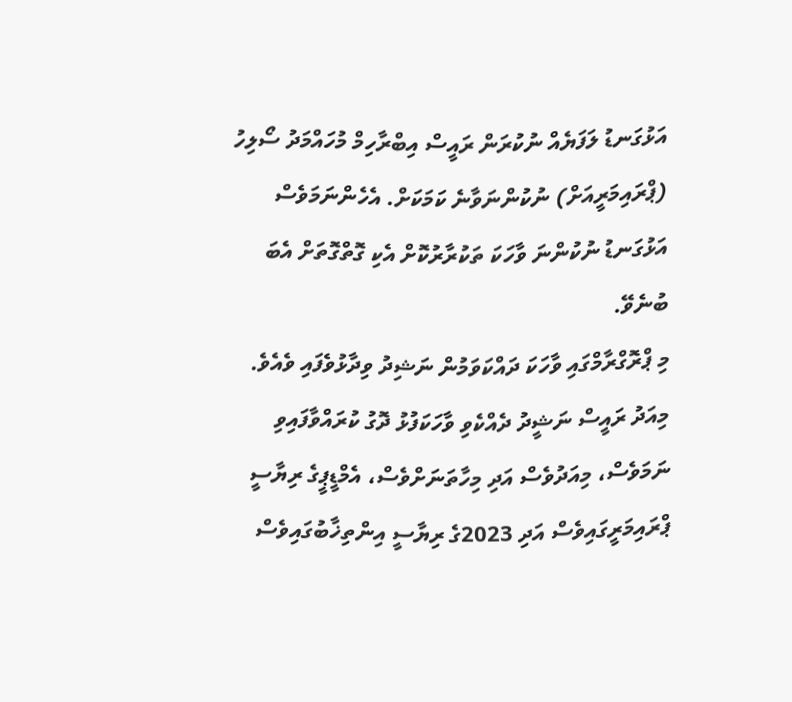އަޅުގަނޑު ލަފަޔެއް ނުކުރަން ރައީސް އިބްރާހިމް މުހައްމަދު ސޯލިހު (ޕްރައިމަރީއަށް) ނުކުންނަވާނެ ކަމަކަށް. އެހެންނަމަވެސް އަޅުގަނޑު ނުކުންނަ ވާހަކަ ތަކުރާރުކޮށް އެކި ގޮތްގޮތަށް އެބަ ބުނެވޭ.
މި ޕްރޮގްރާމްގައި ވާހަކަ ދައްކަވަމުން ނަޝިދު ވިދާޅުވެފައި ވެއެވެ.
މިއަދު ރައީސް ނަޝީދު ދެއްކެވި ވާހަކަފުޅު ދޮގު ކުރައްވާފައިވި ނަމަވެސް، މިއަދުވެސް އަދި މިހާތަނަށްވެސް، އެމްޑީޕީގެ ރިޔާސީ ޕްރައިމަރީގައިވެސް އަދި 2023ގެ ރިޔާސީ އިންތިޚާބުގައިވެސް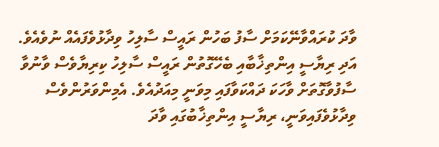ވާދަ ކުރައްވާނޭކަމަށް ސާފު ބަހުން ރައީސް ސާލިހު ވިދާޅުވެފައެއް ނުވެއެވެ.
އަދި ރިޔާސީ އިންތިޚާބާއި ބެހޭގޮތުން ރައީސް ސާލިހު ކިރިޔާވެސް ވާނުވާ ސާފުވާގޮތަށް ވާހަކަ ދައްކަވާފައި މިވަނީ މިއަދުއެވެ. އެމިންވަރުންވެސް ވިދާޅުވެފައިވަނީ، ރިޔާސީ އިންތިޚާބުގައި ވާދަ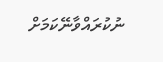ނުކުރައްވާނޭކަމަށް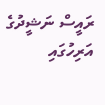ރައީސް ނަޝީދުގެ އަރިހުގައި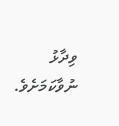ވިދާޅު ނުވާކަމަށެވެ.